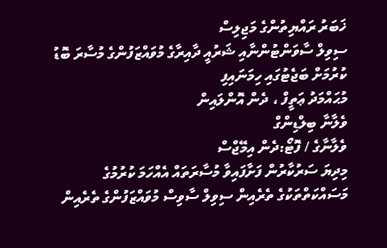ޚަބަރު ރައްޔިތުންގެ މަޖިލިސް
ސިވިލް ސާވަންޓުންނާއި ޝަރުއީ ދާއިރާގެ މުވައްޒަފުންގެ މުސާރަ ބޮޑު ކުރުމަށް ބަޖެޓުގައި ހިމަނައިފި
މުޙައްމަދު ޢަތީފް ، ދެން އޮންލައިން
ވެލާނާ ބިލްޑިންގް
ވެލާނާގެ / ފޮޓޯ:ދެން އިމޭޖްސް
މިދިޔަ ސަރުކާރުން ފަށާފައިވާ މުސާރަތައް އެއްހަމަ ކުރުމުގެ މަސައްކަތްތަކުގެ ތެރެއިން ސިވިލް ސާވިސް މުވައްޒަފުންގެ ތެރެއިން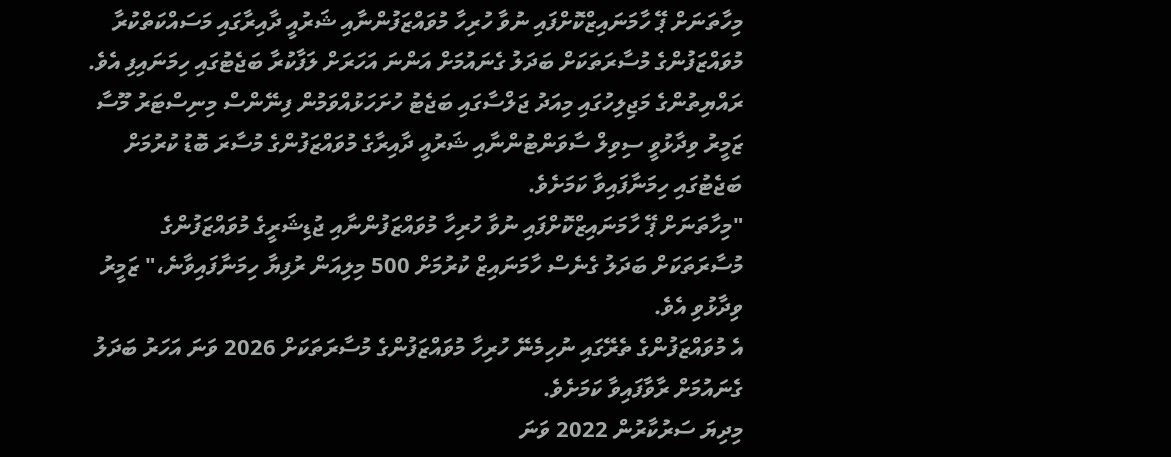މިހާތަނަށް ޕޭ ހާމަނައިޒްކޮށްފައި ނުވާ ހުރިހާ މުވައްޒަފުންނާއި ޝަރުއީ ދާއިރާގައި މަސައްކަތްކުރާ މުވައްޒަފުންގެ މުސާރަތަކަށް ބަދަލު ގެނައުމަށް އަންނަ އަހަރަށް ލަފާކުރާ ބަޖެޓުގައި ހިމަނައިފި އެވެ.
ރައްޔިތުންގެ މަޖިލިހުގައި މިއަދު ޖަލްސާގައި ބަޖެޓު ހުށަހަޅުއްވަމުން ފިނޭންސް މިނިސްޓަރު މޫސާ ޒަމީރު ވިދާޅުވީ ސިވިލް ސާވަންޓުންނާއި ޝަރުއީ ދާއިރާގެ މުވައްޒަފުންގެ މުސާރަ ބޮޑު ކުރުމަށް ބަޖެޓުގައި ހިމަނާފައިވާ ކަމަށެވެ.
"މިހާތަނަށް ޕޭ ހާމަނައިޒްކޮށްފައި ނުވާ ހުރިހާ މުވައްޒަފުންނާއި ޖުޑިޝަރީގެ މުވައްޒަފުންގެ މުސާރަތަކަށް ބަދަލު ގެނެސް ހާމަނައިޒް ކުރުމަށް 500 މިލިއަން ރުފިޔާ ހިމަނާފައިވާނެ،" ޒަމީރު ވިދާޅުވި އެވެ.
އެ މުވައްޒަފުންގެ ތެރޭގައި ނުހިމެނޭ ހުރިހާ މުވައްޒަފުންގެ މުސާރަތަކަށް 2026 ވަނަ އަހަރު ބަދަލު ގެނައުމަށް ރާވާފައިވާ ކަމަށެވެ.
މިދިޔަ ސަރުކާރުން 2022 ވަނަ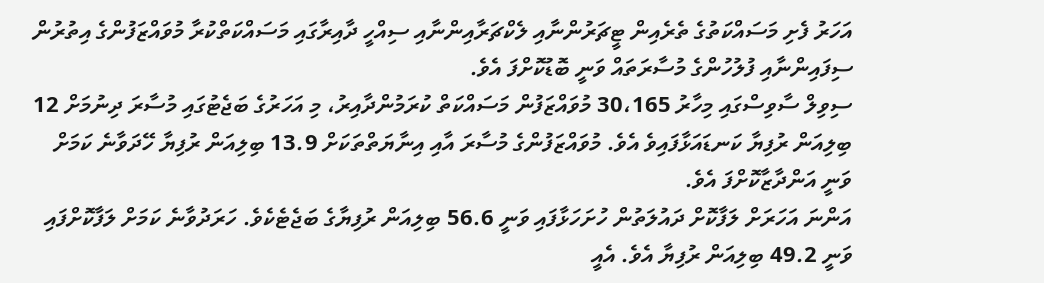އަހަރު ފެށި މަސައްކަތުގެ ތެރެއިން ޓީޗަރުންނާއި ލެކްޗަރާއިންނާއި ސިއްހީ ދާއިރާގައި މަސައްކަތްކުރާ މުވައްޒަފުންގެ އިތުރުން ސިފައިންނާއި ފުލުހުންގެ މުސާރަތައް ވަނީ ބޮޑުކޮށްފަ އެވެ.
ސިވިލް ސާވިސްގައި މިހާރު 30،165 މުވައްޒަފުން މަސައްކަތް ކުރަމުންދާއިރު، މި އަހަރުގެ ބަޖެޓުގައި މުސާރަ ދިނުމަށް 12 ބިލިއަން ރުފިޔާ ކަނޑައަޅާފައިވެ އެވެ. މުވައްޒަފުންގެ މުސާރަ އާއި އިނާޔަތްތަކަށް 13.9 ބިލިއަން ރުފިޔާ ހޭދަވާނެ ކަމަށް ވަނީ އަންދާޒާކޮށްފަ އެވެ.
އަންނަ އަހަރަށް ލަފާކޮށް ދައުލަތުން ހުށަހަޅާފައި ވަނީ 56.6 ބިލިއަން ރުފިޔާގެ ބަޖެޓެކެވެ. ހަރަދުވާނެ ކަމަށް ލަފާކޮށްފައި ވަނީ 49.2 ބިލިއަން ރުފިޔާ އެވެ. އެއީ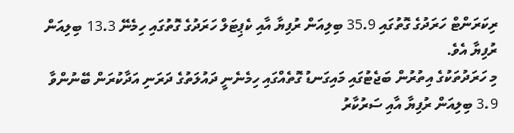ރިކަރަންޓް ހަރަދުގެ ގޮތުގައި 35.9 ބިލިއަން ރުފިޔާ އާއި ކެޕިޓަލް ހަރަދުގެ ގޮތުގައި ހިމެނޭ 13.3 ބިލިއަން ރުފިޔާ އެވެ.
މި ހަރަދުތަކުގެ އިތުރުން ބަޖެޓުގައި މައިގަނޑު ގޮތެއްގައި ހިމެނެނީ ދައުލަތުގެ ދަރަނި އަދާކުރަން ބޭނުންވާ 3.9 ބިލިއަން ރުފިޔާ އާއި ސަރުކާރު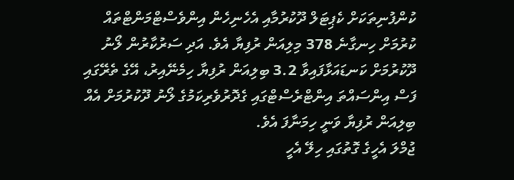ކުންފުނިތަކަށް ކެޕިޓަލް ދޫކުރުމާއި އެހެނިހެން އިންވެސްޓްމަންޓްތައް ކުރުމަށް ހިނގާނެ 378 މިލިއަން ރުފިޔާ އެވެ. އަދި ސަރުކާރުން ލޯނު ދޫކުރުމަށް ކަނޑައަޅާފައިވާ 3.2 ބިލިއަން ރުފިޔާ ހިމެނޭއިރު، އޭގެ ތެރޭގައި ފަސް އިންސައްތަ އިންޓްރެސްޓްގައި ގެދޮރުވެރިކަމުގެ ލޯނު ދޫކުރުމަށް އެއް ބިލިއަން ރުފިޔާ ވަނީ ހިމަނާފަ އެވެ.
ޖުމްލަ އެހީގެ ގޮތުގައި ހިލޭ އެހީ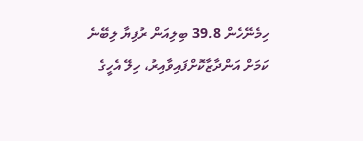ހިމެނޭހެން 39.8 ބިލިއަން ރުފިޔާ ލިބޭނެ ކަމަށް އަންދާޒާކޮށްފައިވާއިރު، ހިލޭ އެހީގެ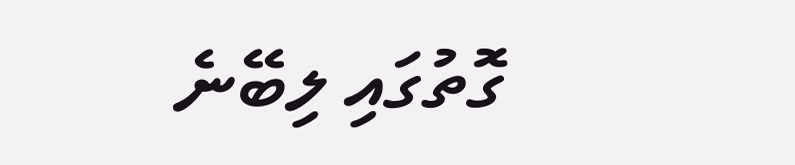ގޮތުގައި ލިބޭނެ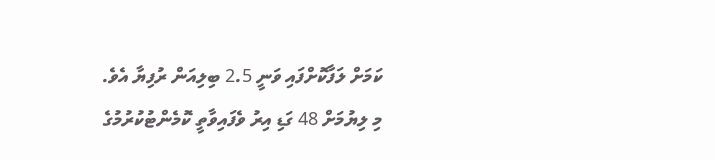ކަމަށް ލަފާކޮށްފައި ވަނީ 2.5 ބިލިއަން ރުފިޔާ އެވެ.
މި ލިޔުމަށް 48 ގަޑި އިރު ވެފައިވާތީ ކޮމެންޓުކުރުމުގެ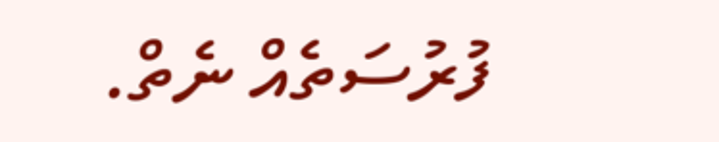ފުރުސަތެއް ނެތް.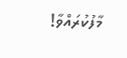މާފުކުރައްވާ!